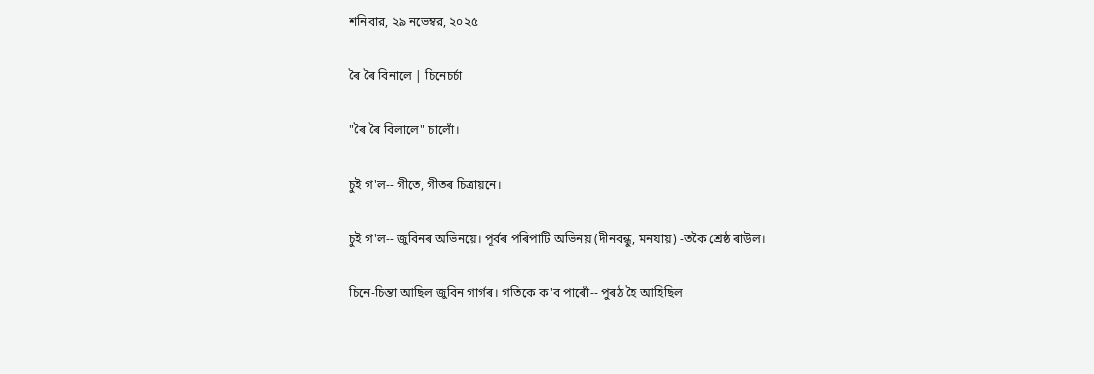শনিবার, ২৯ নভেম্বর, ২০২৫

ৰৈ ৰৈ বিনালে | চিনেচৰ্চা

"ৰৈ ৰৈ বিলালে" চালোঁ।

চুই গ'ল-- গীতে, গীতৰ চিত্ৰায়নে।

চুই গ'ল-- জুবিনৰ অভিনয়ে। পূৰ্বৰ পৰিপাটি অভিনয় (দীনবন্ধু, মনযায়) -তকৈ শ্ৰেষ্ঠ ৰাউল।

চিনে-চিন্তা আছিল জুবিন গাৰ্গৰ। গতিকে ক'ব পাৰোঁ-- পুৰঠ হৈ আহিছিল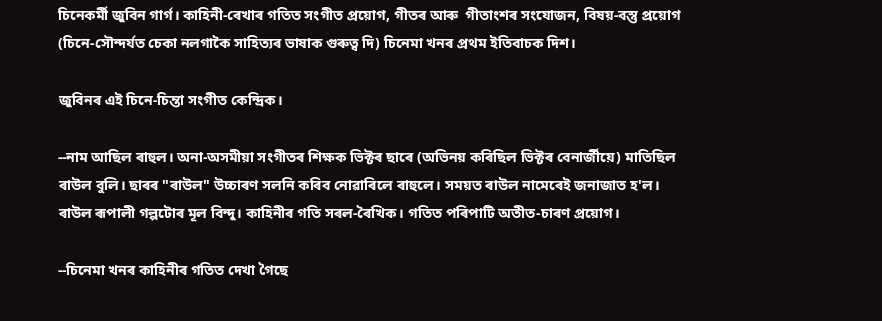চিনেকৰ্মী জুবিন গাৰ্গ। কাহিনী-ৰেখাৰ গতিত সংগীত প্ৰয়োগ, গীতৰ আৰু  গীতাংশৰ সংযোজন, বিষয়-বস্তু প্ৰয়োগ (চিনে-সৌন্দৰ্যত চেকা নলগাকৈ সাহিত্যৰ ভাষাক গুৰুত্ব দি) চিনেমা খনৰ প্ৰথম ইতিবাচক দিশ।

জুবিনৰ এই চিনে-চিন্তা সংগীত কেন্দ্ৰিক।

--নাম আছিল ৰাহুল। অনা-অসমীয়া সংগীতৰ শিক্ষক ভিক্টৰ ছাৰে (অভিনয় কৰিছিল ভিক্টৰ বেনাৰ্জীয়ে) মাতিছিল ৰাউল বুলি। ছাৰৰ "ৰাউল" উচ্চাৰণ সলনি কৰিব নোৱাৰিলে ৰাহুলে। সময়ত ৰাউল নামেৰেই জনাজাত হ'ল। ৰাউল ৰূপালী গল্পটোৰ মূল বিন্দু। কাহিনীৰ গতি সৰল-ৰৈখিক। গতিত পৰিপাটি অতীত-চাৰণ প্ৰয়োগ।

--চিনেমা খনৰ কাহিনীৰ গতিত দেখা গৈছে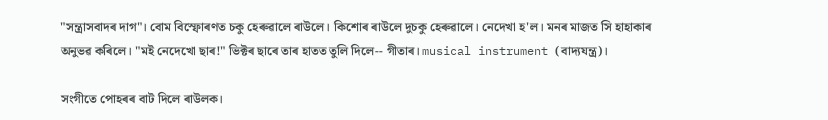"সন্ত্ৰাসবাদৰ দাগ"। বোম বিস্ফোৰণত চকু হেৰুৱালে ৰাউলে। কিশোৰ ৰাউলে দুচকু হেৰুৱালে। নেদেখা হ'ল। মনৰ মাজত সি হাহাকাৰ অনুভৱ কৰিলে। "মই নেদেখো ছাৰ!" ভিক্টৰ ছাৰে তাৰ হাতত তুলি দিলে-- গীতাৰ। musical instrument (বাদ্যযন্ত্র)।

সংগীতে পোহৰৰ বাট দিলে ৰাউলক।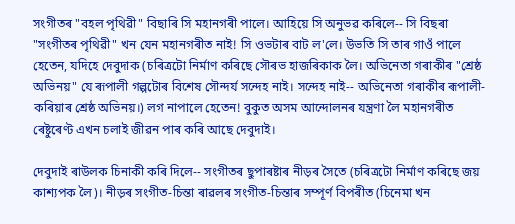সংগীতৰ "বহল পৃথিৱী" বিছাৰি সি মহানগৰী পালে। আহিয়ে সি অনুভৱ কৰিলে-- সি বিছৰা "সংগীতৰ পৃথিৱী" খন যেন মহানগৰীত নাই! সি ওভটাৰ বাট ল'লে। উভতি সি তাৰ গাওঁ পালে হেতেন, যদিহে দেবুদাক (চৰিত্ৰটো নিৰ্মাণ কৰিছে সৌৰভ হাজৰিকাক লৈ। অভিনেতা গৰাকীৰ "শ্ৰেষ্ঠ অভিনয়" যে ৰূপালী গল্পটোৰ বিশেষ সৌন্দৰ্য সন্দেহ নাই। সন্দেহ নাই-- অভিনেতা গৰাকীৰ ৰূপালী-কৰিয়াৰ শ্ৰেষ্ঠ অভিনয়।) লগ নাপালে হেতেন! বুকুত অসম আন্দোলনৰ যন্ত্ৰণা লৈ মহানগৰীত ৰেষ্টুৰেণ্ট এখন চলাই জীৱন পাৰ কৰি আছে দেবুদাই।

দেবুদাই ৰাউলক চিনাকী কৰি দিলে-- সংগীতৰ ছুপাৰষ্টাৰ নীড়ৰ সৈতে (চৰিত্ৰটো নিৰ্মাণ কৰিছে জয় কাশ্যপক লৈ)। নীড়ৰ সংগীত-চিন্তা ৰাৱলৰ সংগীত-চিন্তাৰ সম্পূৰ্ণ বিপৰীত (চিনেমা খন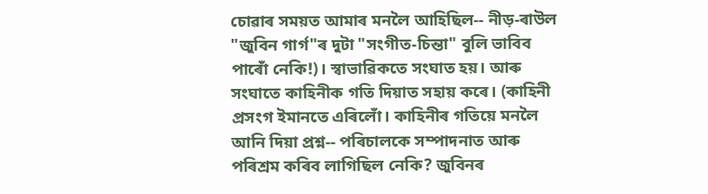চোৱাৰ সময়ত আমাৰ মনলৈ আহিছিল-- নীড়-ৰাউল "জুবিন গাৰ্গ"ৰ দুটা "সংগীত-চিন্তা" বুলি ভাবিব পাৰোঁ নেকি!)। স্বাভাৱিকতে সংঘাত হয়। আৰু সংঘাতে কাহিনীক গতি দিয়াত সহায় কৰে। (কাহিনী প্ৰসংগ ইমানতে এৰিলোঁ। কাহিনীৰ গতিয়ে মনলৈ আনি দিয়া প্ৰশ্ন-- পৰিচালকে সম্পাদনাত আৰু পৰিশ্ৰম কৰিব লাগিছিল নেকি? জুবিনৰ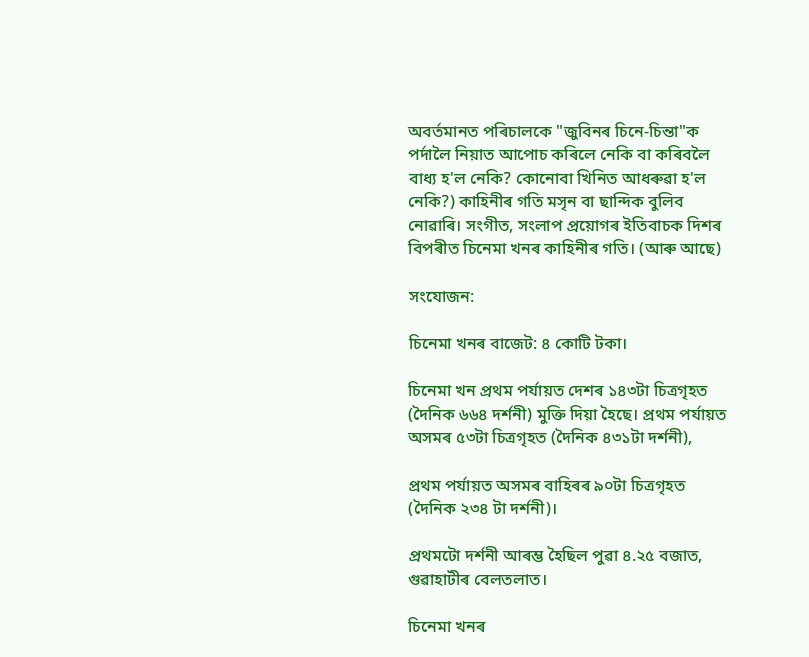অবৰ্তমানত পৰিচালকে "জুবিনৰ চিনে-চিন্তা"ক পৰ্দালৈ নিয়াত আপোচ কৰিলে নেকি বা কৰিবলৈ বাধ্য হ'ল নেকি? কোনোবা খিনিত আধৰুৱা হ'ল নেকি?) কাহিনীৰ গতি মসৃন বা ছান্দিক বুলিব নোৱাৰি। সংগীত, সংলাপ প্ৰয়োগৰ ইতিবাচক দিশৰ বিপৰীত চিনেমা খনৰ কাহিনীৰ গতি। (আৰু আছে)

সংযোজন:

চিনেমা খনৰ বাজেট: ৪ কোটি টকা।

চিনেমা খন প্ৰথম পৰ্যায়ত দেশৰ ১৪৩টা চিত্ৰগৃহত (দৈনিক ৬৬৪ দৰ্শনী) মুক্তি দিয়া হৈছে। প্ৰথম পৰ্যায়ত অসমৰ ৫৩টা চিত্ৰগৃহত (দৈনিক ৪৩১টা দৰ্শনী),

প্ৰথম পৰ্যায়ত অসমৰ বাহিৰৰ ৯০টা চিত্ৰগৃহত (দৈনিক ২৩৪ টা দৰ্শনী)।

প্ৰথমটো দৰ্শনী আৰম্ভ হৈছিল পুৱা ৪.২৫ বজাত, গুৱাহাটীৰ বেলতলাত।

চিনেমা খনৰ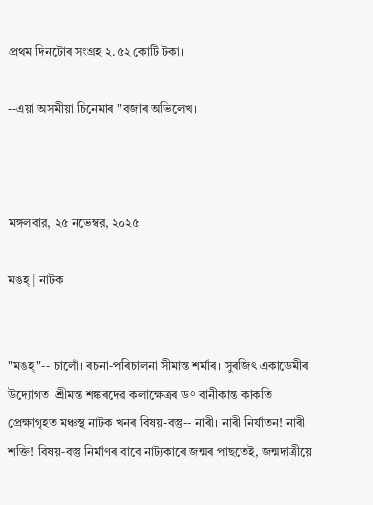প্ৰথম দিনটোৰ সংগ্ৰহ ২.৫২ কোটি টকা।

--এয়া অসমীয়া চিনেমাৰ "বজাৰ অভিলেখ।



মঙ্গলবার, ২৫ নভেম্বর, ২০২৫

মঙহ্‌ | নাটক


"মঙহ্"-- চালোঁ। ৰচনা-পৰিচালনা সীমান্ত শর্মাৰ। সুৰজিৎ একাডেমীৰ উদ্যোগত  শ্ৰীমন্ত শঙ্কৰদেৱ কলাক্ষেত্ৰৰ ড° বানীকান্ত কাকতি প্ৰেক্ষাগৃহত মঞ্চস্থ নাটক খনৰ বিষয়-বস্তু-- নাৰী। নাৰী নিৰ্যাতন! নাৰী শক্তি! বিষয়-বস্তু নিৰ্মাণৰ বাবে নাট্যকাৰে জন্মৰ পাছতেই, জন্মদাত্ৰীয়ে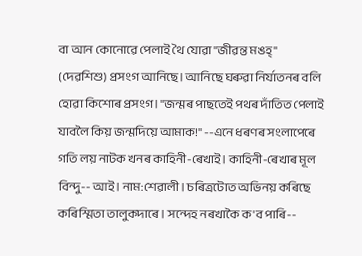বা আন কোনোৱে পেলাই থৈ যোৱা "জীৱন্ত মঙহ্‌" (দেৱশিশু) প্ৰসংগ আনিছে। আনিছে ঘৰুৱা নিৰ্যাতনৰ বলি হোৱা কিশোৰ প্ৰসংগ। "জন্মৰ পাছতেই পথৰ দাঁতিত পেলাই যাবলৈ কিয় জন্মদিয়ে আমাক!" --এনে ধৰণৰ সংলাপেৰে গতি লয় নাটক খনৰ কাহিনী-ৰেখাই। কাহিনী-ৰেখাৰ মূল বিন্দু-- আই। নাম:শেৱালী। চৰিত্ৰটোত অভিনয় কৰিছে কৰিস্মিতা তালুকদাৰে। সন্দেহ নৰখাকৈ ক'ব পাৰি--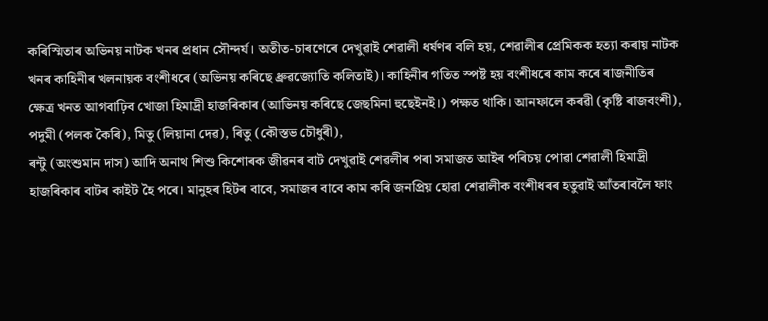কৰিস্মিতাৰ অভিনয় নাটক খনৰ প্ৰধান সৌন্দৰ্য। অতীত-চাৰণেৰে দেখুৱাই শেৱালী ধৰ্ষণৰ বলি হয়, শেৱালীৰ প্ৰেমিকক হত্যা কৰায় নাটক খনৰ কাহিনীৰ খলনায়ক বংশীধৰে (অভিনয় কৰিছে ধ্ৰুৱজ্যোতি কলিতাই)। কাহিনীৰ গতিত স্পষ্ট হয় বংশীধৰে কাম কৰে ৰাজনীতিৰ ক্ষেত্ৰ খনত আগবাঢ়িব খোজা হিমাদ্রী হাজৰিকাৰ (আভিনয় কৰিছে জেছমিনা হুছেইনই।) পক্ষত থাকি। আনফালে কৰৱী (কৃষ্টি ৰাজবংশী), পদুমী (পলক কৈৰি), মিতু (লিয়ানা দেৱ), ৰিতু (কৌস্তভ চৌধুৰী),
ৰন্টু (অংশুমান দাস) আদি অনাথ শিশু কিশোৰক জীৱনৰ বাট দেখুৱাই শেৱলীৰ পৰা সমাজত আইৰ পৰিচয় পোৱা শেৱালী হিমাদ্রী হাজৰিকাৰ বাটৰ কাইট হৈ পৰে। মানুহৰ হিটৰ বাবে, সমাজৰ বাবে কাম কৰি জনপ্ৰিয় হোৱা শেৱালীক বংশীধৰৰ হতুৱাই আঁতৰাবলৈ ফাং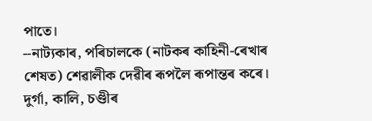পাতে।
--নাট্যকাৰ, পৰিচালকে (নাটকৰ কাহিনী-ৰেখাৰ শেষত) শেৱালীক দেৱীৰ ৰূপলৈ ৰূপান্তৰ কৰে। দুর্গা, কালি, চণ্ডীৰ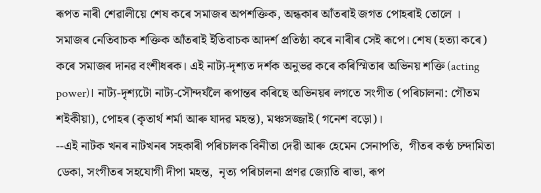ৰূপত নাৰী শেৱালীয়ে শেষ কৰে সমাজৰ অপশক্তিক, অন্ধকাৰ আঁতৰাই জগত পোহৰাই তোলে । সমাজৰ নেতিবাচক শক্তিক আঁতৰাই ইতিবাচক আদর্শ প্রতিষ্ঠা কৰে নাৰীৰ সেই ৰূপে। শেষ (হত্যা কৰে) কৰে সমাজৰ দানৱ বংশীধৰক। এই নাট্য-দৃশ্যত দৰ্শক অনুভৱ কৰে কৰিস্মিতাৰ অভিনয় শক্তি (acting power)। নাট্য-দৃশ্যটো নাট্য-সৌন্দৰ্যলৈ ৰূপান্তৰ কৰিছে অভিনয়ৰ লগতে সংগীত (পৰিচালনা: গৌতম শইকীয়া), পোহৰ (কৃতাৰ্থ শৰ্মা আৰু যাদৱ মহন্ত), মঞ্চসজ্জাই (গনেশ বড়ো)।
--এই নাটক খনৰ নাটখনৰ সহকাৰী পৰিচালক বিনীতা দেৱী আৰু হেমেন সেনাপতি,  গীতৰ কণ্ঠ চন্দামিতা ডেকা, সংগীতৰ সহযোগী দীপা মহন্ত,  নৃত্য পৰিচালনা প্ৰণৱ জ্যোতি ৰাভা, ৰূপ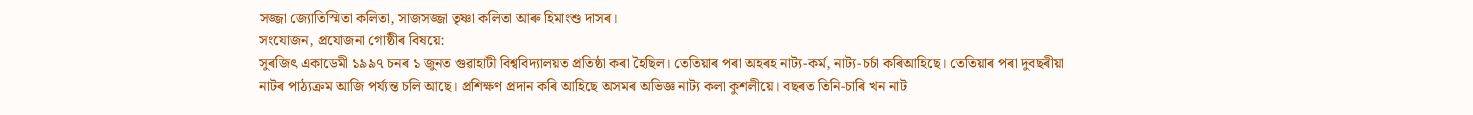সজ্জা জ্যোতিস্মিতা কলিতা, সাজসজ্জা তৃষ্ণা কলিতা আৰু হিমাংশু দাসৰ।
সংযোজন, প্ৰযোজনা গোষ্ঠীৰ বিষয়ে:
সুৰজিৎ একাডেমী ১৯৯৭ চনৰ ১ জুনত গুৱাহাটী বিশ্ববিদ্যালয়ত প্ৰতিষ্ঠা কৰা হৈছিল। তেতিয়াৰ পৰা অহৰহ নাট্য-কৰ্ম, নাট্য-চৰ্চা কৰিআহিছে। তেতিয়াৰ পৰা দুবছৰীয়া নাটৰ পাঠ্যক্ৰম আজি পৰ্য্যন্ত চলি আছে। প্ৰশিক্ষণ প্ৰদান কৰি আহিছে অসমৰ অভিজ্ঞ নাট্য কলা কুশলীয়ে। বছৰত তিনি-চাৰি খন নাট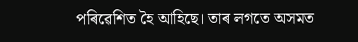পৰিৱেশিত হৈ আহিছে। তাৰ লগতে অসমত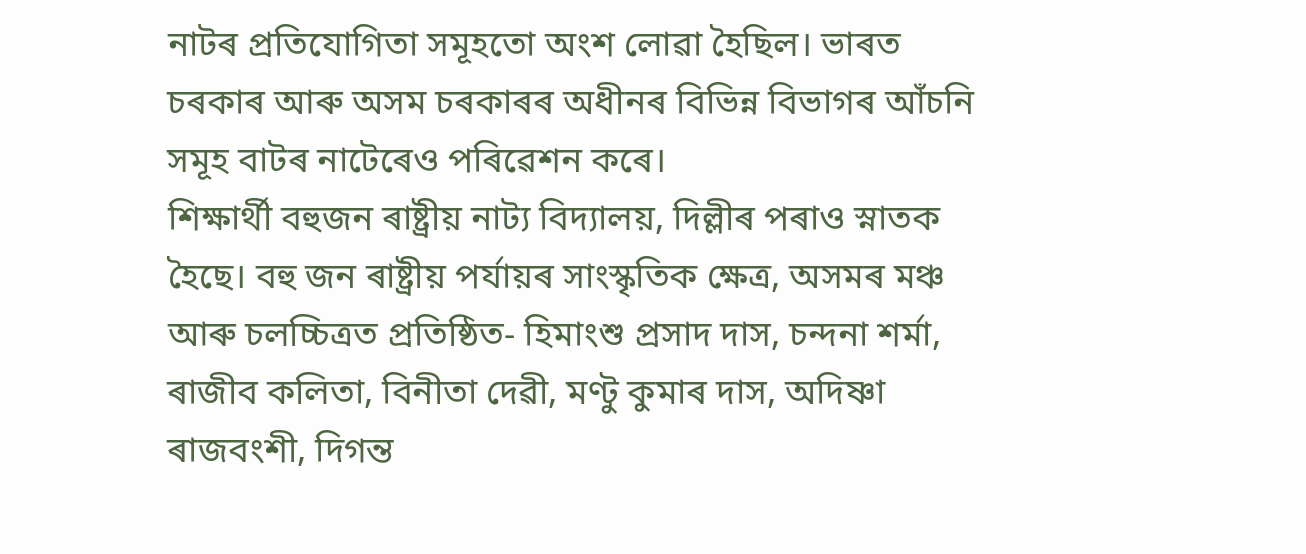নাটৰ প্ৰতিযোগিতা সমূহতো অংশ লোৱা হৈছিল। ভাৰত চৰকাৰ আৰু অসম চৰকাৰৰ অধীনৰ বিভিন্ন বিভাগৰ আঁচনি সমূহ বাটৰ নাটেৰেও পৰিৱেশন কৰে।
শিক্ষাৰ্থী বহুজন ৰাষ্ট্ৰীয় নাট্য বিদ্যালয়, দিল্লীৰ পৰাও স্নাতক হৈছে। বহু জন ৰাষ্ট্ৰীয় পৰ্যায়ৰ সাংস্কৃতিক ক্ষেত্ৰ, অসমৰ মঞ্চ আৰু চলচ্চিত্ৰত প্ৰতিষ্ঠিত- হিমাংশু প্ৰসাদ দাস, চন্দনা শৰ্মা, ৰাজীব কলিতা, বিনীতা দেৱী, মণ্টু কুমাৰ দাস, অদিষ্ণা ৰাজবংশী, দিগন্ত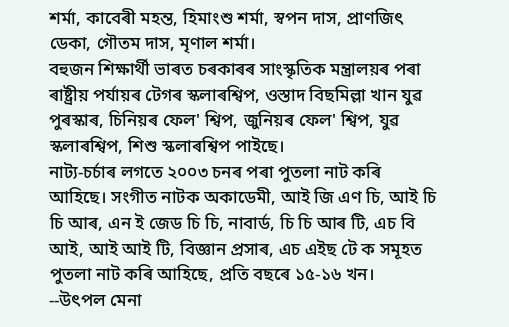শৰ্মা, কাবেৰী মহন্ত, হিমাংশু শৰ্মা, স্বপন দাস, প্ৰাণজিৎ ডেকা, গৌতম দাস, মৃণাল শৰ্মা।
বহুজন শিক্ষাৰ্থী ভাৰত চৰকাৰৰ সাংস্কৃতিক মন্ত্ৰালয়ৰ পৰা ৰাষ্ট্ৰীয় পৰ্যায়ৰ টেগৰ স্কলাৰশ্বিপ, ওস্তাদ বিছমিল্লা খান যুৱ পুৰস্কাৰ, চিনিয়ৰ ফেল' শ্বিপ, জুনিয়ৰ ফেল' শ্বিপ, যুৱ স্কলাৰশ্বিপ, শিশু স্কলাৰশ্বিপ পাইছে।
নাট্য-চৰ্চাৰ লগতে ২০০৩ চনৰ পৰা পুতলা নাট কৰি আহিছে। সংগীত নাটক অকাডেমী, আই জি এণ চি, আই চি চি আৰ, এন ই জেড চি চি, নাবাৰ্ড, চি চি আৰ টি, এচ বি আই, আই আই টি, বিজ্ঞান প্ৰসাৰ, এচ এইছ টে ক সমূহত পুতলা নাট কৰি আহিছে, প্ৰতি বছৰে ১৫-১৬ খন।
--উৎপল মেনা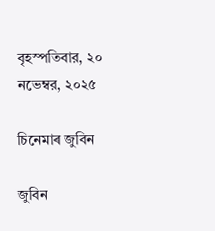বৃহস্পতিবার, ২০ নভেম্বর, ২০২৫

চিনেমাৰ জুবিন

জুবিন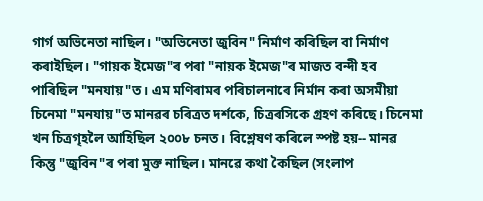গাৰ্গ অভিনেতা নাছিল। "অভিনেতা জুবিন" নিৰ্মাণ কৰিছিল বা নিৰ্মাণ কৰাইছিল। "গায়ক ইমেজ"ৰ পৰা "নায়ক ইমেজ"ৰ মাজত বন্দী হব পাৰিছিল "মনযায়"ত। এম মণিৰামৰ পৰিচালনাৰে নিৰ্মান কৰা অসমীয়া চিনেমা "মনযায়"ত মানৱৰ চৰিত্ৰত দৰ্শকে, চিত্ৰৰসিকে গ্ৰহণ কৰিছে। চিনেমা খন চিত্ৰগৃহলৈ আহিছিল ২০০৮ চনত। বিশ্লেষণ কৰিলে স্পষ্ট হয়-- মানৱ কিন্তু "জুবিন"ৰ পৰা মুক্ত নাছিল। মানৱে কথা কৈছিল (সংলাপ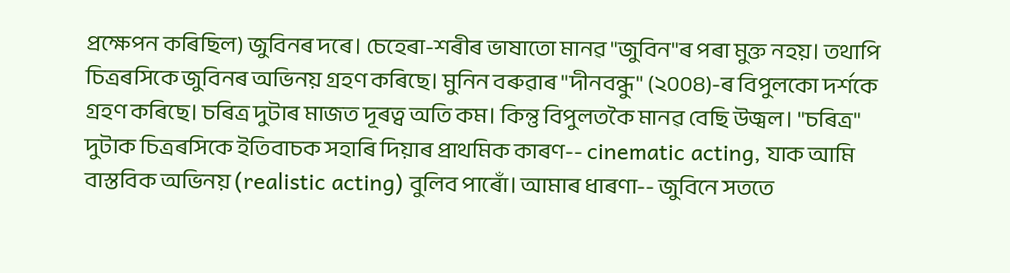প্ৰক্ষেপন কৰিছিল) জুবিনৰ দৰে। চেহেৰা-শৰীৰ ভাষাতো মানৱ "জুবিন"ৰ পৰা মুক্ত নহয়। তথাপি চিত্ৰৰসিকে জুবিনৰ অভিনয় গ্ৰহণ কৰিছে। মুনিন বৰুৱাৰ "দীনবন্ধু" (২০০৪)-ৰ বিপুলকো দৰ্শকে গ্ৰহণ কৰিছে। চৰিত্ৰ দুটাৰ মাজত দূৰত্ব অতি কম। কিন্তু বিপুলতকৈ মানৱ বেছি উজ্বল। "চৰিত্ৰ" দুটাক চিত্ৰৰসিকে ইতিবাচক সহাৰি দিয়াৰ প্ৰাথমিক কাৰণ-- cinematic acting, যাক আমি বাস্তবিক অভিনয় (realistic acting) বুলিব পাৰোঁ। আমাৰ ধাৰণা-- জুবিনে সততে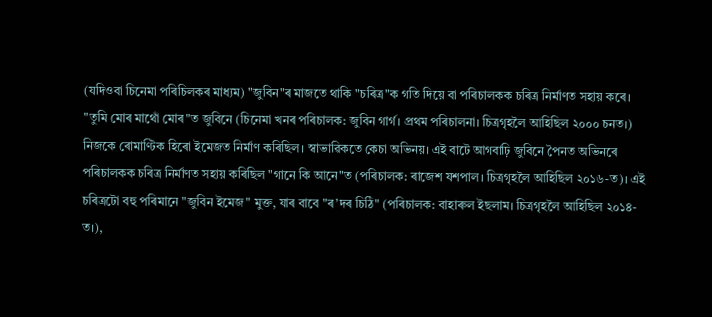(যদিওবা চিনেমা পৰিচিলকৰ মাধ্যম) "জুবিন"ৰ মাজতে থাকি "চৰিত্ৰ"ক গতি দিয়ে বা পৰিচালকক চৰিত্ৰ নিৰ্মাণত সহায় কৰে।
"তুমি মোৰ মাথোঁ মোৰ"ত জুবিনে (চিনেমা খনৰ পৰিচালক: জুবিন গাৰ্গ। প্ৰথম পৰিচালনা। চিত্ৰগৃহলৈ আহিছিল ২০০০ চনত।) নিজকে ৰোমাণ্টিক হিৰো ইমেজত নিৰ্মাণ কৰিছিল। স্বাভাৱিকতে কেচা অভিনয়। এই বাটে আগবাঢ়ি জুবিনে পৈনত অভিনৰে পৰিচালকক চৰিত্ৰ নিৰ্মাণত সহায় কৰিছিল "গানে কি আনে"ত (পৰিচালক: ৰাজেশ যশপাল। চিত্ৰগৃহলৈ আহিছিল ২০১৬-ত)। এই চৰিত্ৰটো বহু পৰিমানে "জুবিন ইমেজ" মুক্ত, যাৰ বাবে "ৰ’দৰ চিঠি" (পৰিচালক: বাহাৰুল ইছলাম। চিত্ৰগৃহলৈ আহিছিল ২০১৪-ত।),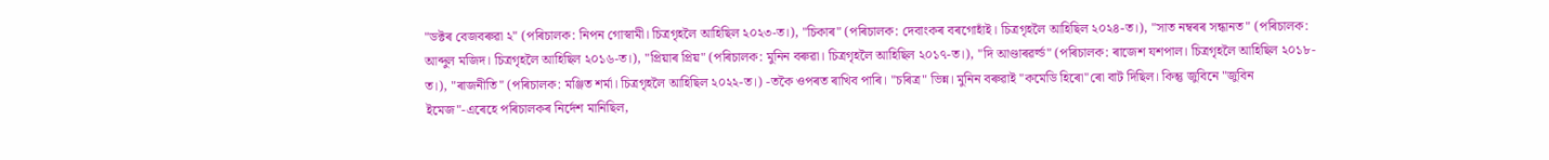"ডক্টৰ বেজবৰুৱা ২" (পৰিচালক: নিপন গোস্বামী। চিত্ৰগৃহলৈ আহিছিল ২০২৩-ত।), "চিকাৰ" (পৰিচালক: দেবাংকৰ বৰগোহাঁই। চিত্ৰগৃহলৈ আহিছিল ২০২৪-ত।), "সাত নম্বৰৰ সন্ধানত" (পৰিচালক: আব্দুল মজিদ। চিত্ৰগৃহলৈ আহিছিল ২০১৬-ত।), "প্ৰিয়াৰ প্ৰিয়" (পৰিচালক: মুনিন বৰুৱা। চিত্ৰগৃহলৈ আহিছিল ২০১৭-ত।), "দি আণ্ডাৰৱৰ্ল্ড" (পৰিচালক: ৰাজেশ যশপাল। চিত্ৰগৃহলৈ আহিছিল ২০১৮-ত।), "ৰাজনীতি" (পৰিচালক: মঞ্জিত শৰ্মা। চিত্ৰগৃহলৈ আহিছিল ২০২২-ত।) -তকৈ ওপৰত ৰাখিব পাৰি। "চৰিত্ৰ" ভিন্ন। মুনিন বৰুৱাই "কমেডি হিৰো"ৰো বাট দিছিল। কিন্তু জুবিনে "জুবিন ইমেজ"-এৰেহে পৰিচালকৰ নিৰ্দেশ মানিছিল,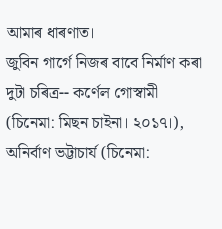আমাৰ ধাৰণাত।
জুবিন গাৰ্গে নিজৰ বাবে নিৰ্মাণ কৰা দুটা চৰিত্ৰ-- কৰ্ণেল গোস্বামী (চিনেমা: মিছন চাইনা। ২০১৭।), অনিৰ্বাণ ভট্টাচাৰ্য (চিনেমা: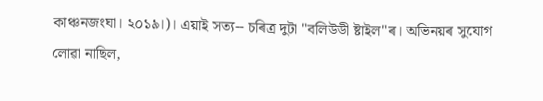কাঞ্চনজংঘা। ২০১৯।)। এয়াই সত্য-- চৰিত্ৰ দুটা "বলিউডী ষ্টাইল"ৰ। অভিনয়ৰ সুযোগ লোৱা নাছিল,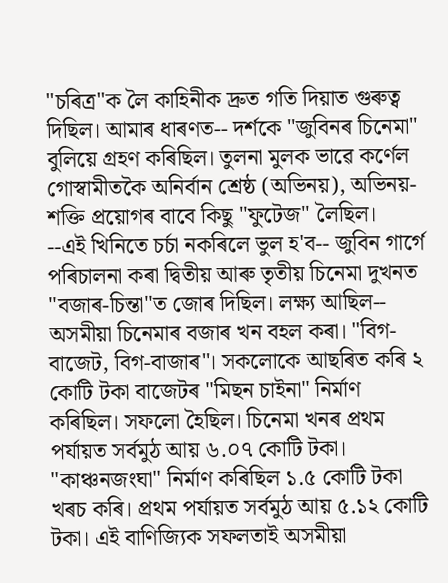"চৰিত্ৰ"ক লৈ কাহিনীক দ্ৰুত গতি দিয়াত গুৰুত্ব দিছিল। আমাৰ ধাৰণত-- দৰ্শকে "জুবিনৰ চিনেমা" বুলিয়ে গ্ৰহণ কৰিছিল। তুলনা মুলক ভাৱে কৰ্ণেল গোস্বামীতকৈ অনিৰ্বান শ্ৰেষ্ঠ (অভিনয়), অভিনয়-শক্তি প্ৰয়োগৰ বাবে কিছু "ফুটেজ" লৈছিল।
--এই খিনিতে চৰ্চা নকৰিলে ভুল হ'ব-- জুবিন গাৰ্গে পৰিচালনা কৰা দ্বিতীয় আৰু তৃতীয় চিনেমা দুখনত "বজাৰ-চিন্তা"ত জোৰ দিছিল। লক্ষ্য আছিল-- অসমীয়া চিনেমাৰ বজাৰ খন বহল কৰা। "বিগ-বাজেট, বিগ-বাজাৰ"। সকলোকে আছৰিত কৰি ২ কোটি টকা বাজেটৰ "মিছন চাইনা" নিৰ্মাণ কৰিছিল। সফলো হৈছিল। চিনেমা খনৰ প্ৰথম পৰ্যায়ত সৰ্বমুঠ আয় ৬.০৭ কোটি টকা। "কাঞ্চনজংঘা" নিৰ্মাণ কৰিছিল ১.৫ কোটি টকা খৰচ কৰি। প্ৰথম পৰ্যায়ত সৰ্বমুঠ আয় ৫.১২ কোটি টকা। এই বাণিজ্যিক সফলতাই অসমীয়া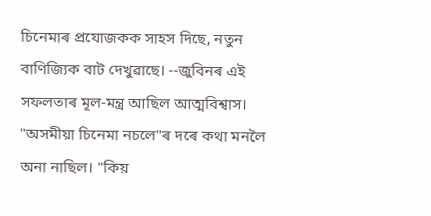চিনেমাৰ প্ৰযোজকক সাহস দিছে, নতুন বাণিজ্যিক বাট দেখুৱাছে। --জুবিনৰ এই সফলতাৰ মূল-মন্ত্ৰ আছিল আত্মবিশ্বাস। "অসমীয়া চিনেমা নচলে"ৰ দৰে কথা মনলৈ অনা নাছিল। "কিয়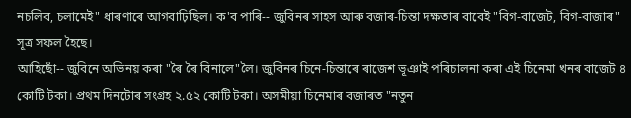নচলিব, চলামেই" ধাৰণাৰে আগবাঢ়িছিল। ক'ব পাৰি-- জুবিনৰ সাহস আৰু বজাৰ-চিন্তা দক্ষতাৰ বাবেই "বিগ-বাজেট, বিগ-বাজাৰ" সূত্ৰ সফল হৈছে।
আহিছোঁ-- জুবিনে অভিনয় কৰা "ৰৈ ৰৈ বিনালে"লৈ। জুবিনৰ চিনে-চিন্তাৰে ৰাজেশ ভূঞাই পৰিচালনা কৰা এই চিনেমা খনৰ বাজেট ৪ কোটি টকা। প্ৰথম দিনটোৰ সংগ্ৰহ ২.৫২ কোটি টকা। অসমীয়া চিনেমাৰ বজাৰত "নতুন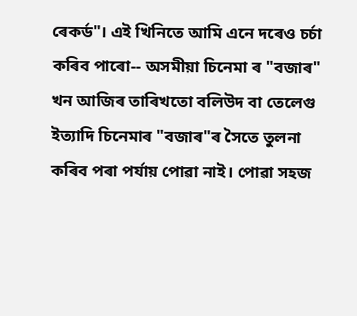ৰেকৰ্ড"। এই খিনিতে আমি এনে দৰেও চৰ্চা কৰিব পাৰো-- অসমীয়া চিনেমা ৰ "বজাৰ" খন আজিৰ তাৰিখতো বলিউদ বা তেলেগু ইত্যাদি চিনেমাৰ "বজাৰ"ৰ সৈতে তুলনা কৰিব পৰা পৰ্যায় পোৱা নাই। পোৱা সহজ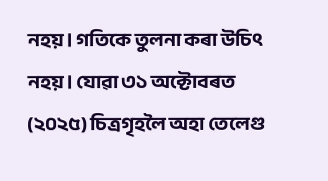নহয়। গতিকে তুলনা কৰা উচিৎ নহয়। যোৱা ৩১ অক্টোবৰত (২০২৫) চিত্ৰগৃহলৈ অহা তেলেগু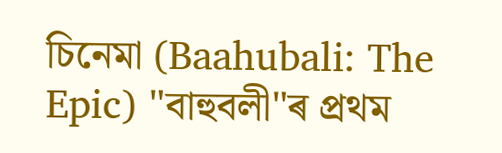চিনেমা (Baahubali: The Epic) "বাহুবলী"ৰ প্ৰথম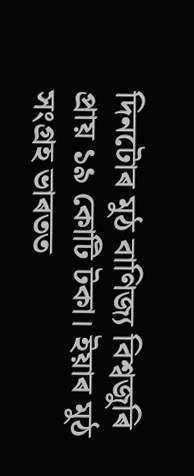দিনটোৰ মুঠ বাণিজ্য বিশ্বজুৰি প্ৰায় ১৯ কোটি টকা। ইয়াৰ মুঠ সংগ্ৰহ ভাৰতত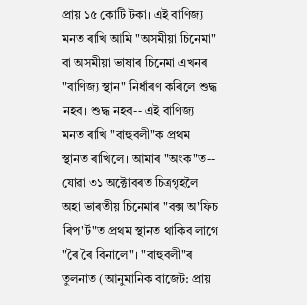প্ৰায় ১৫ কোটি টকা। এই বাণিজ্য মনত ৰাখি আমি "অসমীয়া চিনেমা" বা অসমীয়া ভাষাৰ চিনেমা এখনৰ "বাণিজ্য স্থান" নিৰ্ধাৰণ কৰিলে শুদ্ধ নহব। শুদ্ধ নহব-- এই বাণিজ্য মনত ৰাখি "বাহুবলী"ক প্ৰথম স্থানত ৰাখিলে। আমাৰ "অংক"ত-- যোৱা ৩১ অক্টোবৰত চিত্ৰগৃহলৈ অহা ভাৰতীয় চিনেমাৰ "বক্স অ'ফিচ ৰিপ'ৰ্ট"ত প্ৰথম স্থানত থাকিব লাগে "ৰৈ ৰৈ বিনালে"। "বাহুবলী"ৰ তুলনাত (আনুমানিক বাজেট: প্ৰায়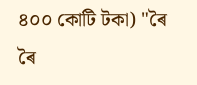৪০০ কোটি টকা) "ৰৈ ৰৈ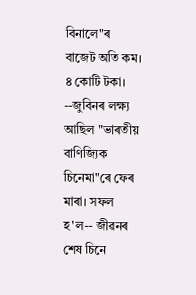বিনালে"ৰ বাজেট অতি কম। ৪ কোটি টকা।
--জুবিনৰ লক্ষ্য আছিল "ভাৰতীয় বাণিজ্যিক চিনেমা"ৰে ফেৰ মাৰা। সফল হ'ল-- জীৱনৰ শেষ চিনে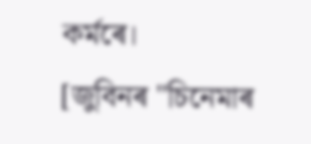কৰ্মৰে।
[জুবিনৰ "চিনেমাৰ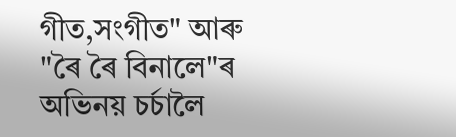গীত,সংগীত" আৰু "ৰৈ ৰৈ বিনালে"ৰ অভিনয় চৰ্চালৈ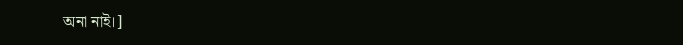অনা নাই।]